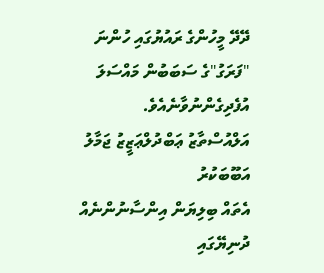ދޭދޭ މީހުންގެ ރައުޔުގައި ހުންނަ "ފަރަގު"ގެ ސަބަބުން މައްސަލަ އުފެދިގެންނުވާނެއެވެ.
އަލްއުސްތާޒު ޢަބްދުލްޢަޒީޒު ޖަމާލު އަބޫބަކުރު
އެތައް ބިލިޔަން އިންސާނުންނެއް ދުނިޔޭގައި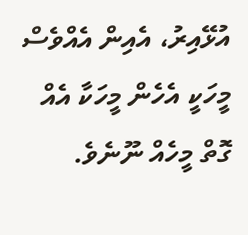އުޅޭއިރު، އެއިން އެއްވެސް މީހަކީ އެހެން މީހަކާ އެއް ގޮތް މީހެއް ނޫނެވެ.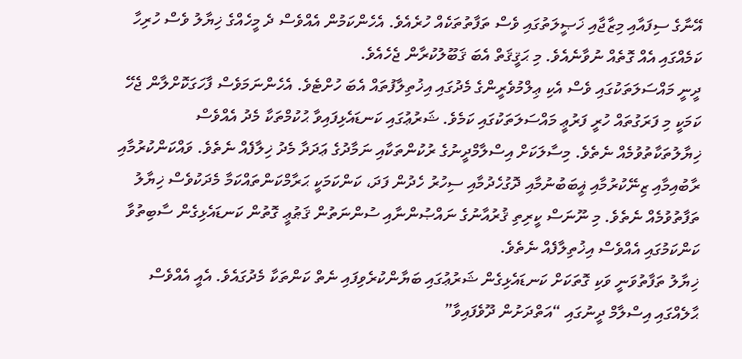އޭނާގެ ސިފައާއި މިޒާޖާއި ޚަޞީލަތުގައި ވެސް ތަފާތުތަކެއް ހުރެއެވެ. އެހެންކަމުން އެއްވެސް ދެ މީހެއްގެ ޚިޔާލު ވެސް ހުރިހާ ކަމެއްގައި އެއް ގޮތެއް ނުވާނެއެވެ. މި ޙަޤީޤަތް އެބަ ޤަބޫލުކުރާން ޖެހެއެވެ.
ދީނީ މައްސަލަތަކުގައި ވެސް އެކި ޢިލްމުވެރީންގެ މެދުގައި އިޚުތިލާފުތައް އެބަ ހުށްޓެވެ. އެހެންނަމަވެސް ފާހަގަކޮށްލާން ޖެހޭ ކަމަކީ މި ފަރަގުތައް ހުރީ ފަރުޢީ މައްސަލަތަކުގައި ކަމެވެ. ޝަރުޢުގައި ކަނޑައެޅިފައިވާ ޙުކުމްތަކާ މެދު އެއްވެސް ޚިޔާލުތަކާތުވުމެއް ނެތެވެ. މިސާލަކަށް އިސްލާމްދީނުގެ ރުކުންތަކާއި ނަމާދުގެ ޢަދަދާ މެދު ޚިލާފެއް ނެތެވެ. ވައްކަންކުރުމާއި ރާބުއިމާއި ޒިނޭކުރުމާއި ޣީބަބުނުމާއި ދޮގުހެދުމާއި ސިހުރު ހެދުން ފަދަ، ކަންކަމަކީ ޙަރާމްކަންތައްކަމާ މެދަކުވެސް ޚިޔާލު ތަފާތުވުމެއް ނެތެވެ. މި ނޫނަސް ކީރިތި ޤުރުއާނުގެ ނައްޞުންނާއި ސުންނަތުން ޤަޠުޢީ ގޮތުން ކަނޑައެޅިގެން ސާބިތުވާ ކަންކަމުގައި އެއްވެސް އިޚުތިލާފެއް ނެތެވެ.
ޚިޔާލު ތަފާތުވަނީ ވަކި ގޮތަކަށް ކަނޑައެޅިގެން ޝަރުޢުގައި ބަޔާންކުރެވިފައި ނެތް ކަންތަކާ މެދުގައެވެ. އެއީ އެއްވެސް ޙާލެއްގައި އިސްލާމް ދީނުގައި “އަތްދަށުން ދޫވެފައިވާ”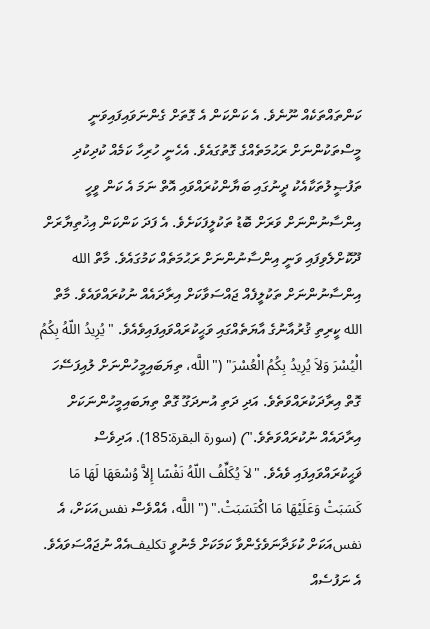ކަންތައްތަކެއް ނޫނެވެ. އެ ކަންކަން އެ ގޮތަށް ގެންނަވައިފައިވަނީ މީސްތަކުންނަށް ރަޙުމަތެއްގެ ގޮތުގައެވެ. އެހެނީ ހުރިހާ ކަމެއް ކުދިކުދި ތަފުޞީލުތަކާއެކު ދީނުގައި ބަޔާންކުރައްވައި އޮތް ނަމަ އެ ކަން ވީހީ އިންސާނުންނަށް ވަރަށް ބޮޑު ތަކުލީފަކަށެވެ. އެ ފަދަ ކަންކަން އިޚުތިޔާރަށް ދޫކޮށްލެވިފައި ވަނީ އިންސާނުންނަށް ރަޙުމަތެއް ކަމުގައެވެ. މާތް الله އިންސާނުންނަށް ތަކުލީފެއް ޖައްސަވާކަށް އިރާދައެއް ނުކުރައްވައެވެ. މާތް الله ކީރިތި ޤުރުއާނުގެ އާޔަތެއްގައި ވަޙީކުރައްވައިފައިވެއެވެ. "يُرِيدُ اللّهُ بِكُمُ الْيُسْرَ وَلاَ يُرِيدُ بِكُمُ الْعُسْرَ" (" اللَّه، ތިޔަބައިމީހުންނަށް ލުއިފަސޭހަ ގޮތް އިރާދަކުރައްވަތެވެ. އަދި ދަތި އުނދަގޫ ގޮތް ތިޔަބައިމީހުންނަކަށް އިރާދައެއް ނުކުރައްވަތެވެ.") (سورة البقرة:185). އަދިވެސް ޥަޙީކުރައްވައިފައި ވެއެވެ. "لاَ يُكَلِّفُ اللّهُ نَفْسًا إِلاَّ وُسْعَهَا لَهَا مَا كَسَبَتْ وَعَلَيْهَا مَا اكْتَسَبَتْ." (" اللَّه، އެއްވެސް نفسއަކަށް، އެ نفسއަކަށް ކުޅަދާނަވެގެންވާ ކަމަކަށް މެނުވީ تكليفއެއް ނުޖައްސަވައެވެ. އެ ނަފުސެއް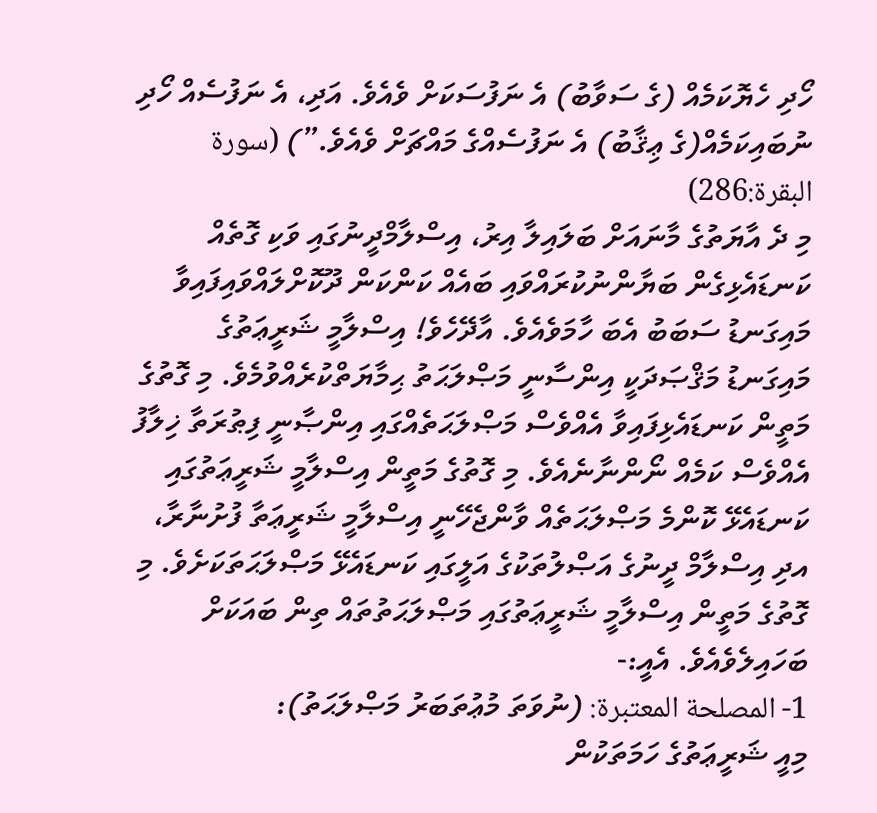ހޯދި ހެޔޮކަމެއް (ގެ ސަވާބު) އެ ނަފުސަކަށް ވެއެވެ. އަދި، އެ ނަފުސެއް ހޯދި ނުބައިކަމެއް(ގެ ޢިޤާބު) އެ ނަފުސެއްގެ މައްޗަށް ވެއެވެ.”) (سورة البقرة:286)
މި ދެ އާޔަތުގެ މާނައަށް ބަލައިލާ އިރު، އިސްލާމްދީނުގައި ވަކި ގޮތެއް ކަނޑައެޅިގެން ބަޔާންނުކުރައްވައި ބައެއް ކަންކަން ދޫކޮށްލައްވައިފައިވާ މައިގަނޑު ސަބަބު އެބަ ހާމަވެއެވެ. އާދޭހެވެ! އިސްލާމީ ޝަރީޢަތުގެ މައިގަނޑު މަޤްޞަދަކީ އިންސާނީ މަޞްލަޙަތު ޙިމާޔަތްކުރެއްވުމެވެ. މި ގޮތުގެ މަތީން ކަނޑައެޅިފައިވާ އެއްވެސް މަޞްލަޙަތެއްގައި އިންޞާނީ ފިޠުރަތާ ޚިލާފު އެއްވެސް ކަމެއް ނޯންނާނެއެވެ. މި ގޮތުގެ މަތީން އިސްލާމީ ޝަރީޢަތުގައި ކަނޑައެޅޭ ކޮންމެ މަޞްލަޙަތެއް ވާންޖެހޭނީ އިސްލާމީ ޝަރީޢަތާ ފުށުނާރާ، އދި އިސްލާމް ދީނުގެ އަޞްލުތަކުގެ އަލީގައި ކަނޑައެޅޭ މަޞްލަޙަތަކަށެވެ. މި ގޮތުގެ މަތީން އިސްލާމީ ޝަރީޢަތުގައި މަޞްލަޙަތުތައް ތިން ބައަކަށް ބަހައިލެވެއެވެ. އެއީ:-
1- المصلحة المعتبرة: (ނުވަތަ މުޢުތަބަރު މަޞްލަޙަތު):
މިއީ ޝަރީޢަތުގެ ހަމަތަކުން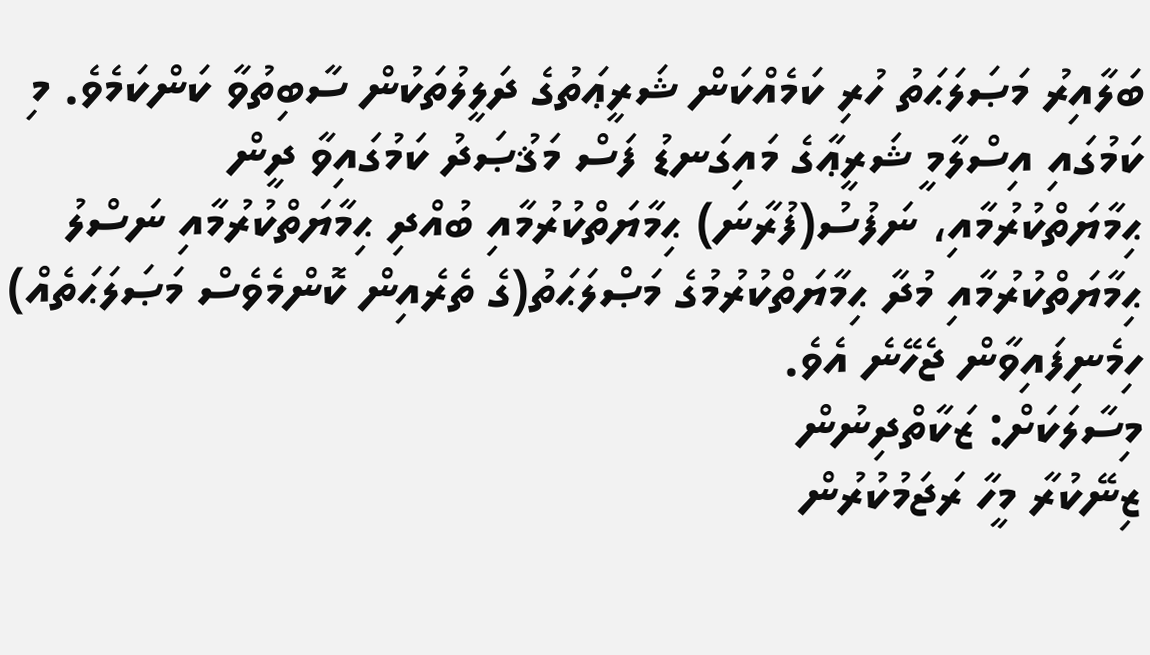ބަލާއިރު މަޞަލަޙަތު ހުރި ކަމެއްކަން ޝަރީޢަތުގެ ދަލީލުތަކުން ސާބިތުވާ ކަންކަމެވެ. މި ކަމުގައި އިސްލާމީ ޝަރީޢާގެ މައިގަނޑު ފަސް މަޤުޞަދު ކަމުގައިވާ ދީން ޙިމާޔަތްކުރުމާއި، ނަފުސު(ފުރާނަ) ޙިމާޔަތްކުރުމާއި ބުއްދި ޙިމާޔަތްކުރުމާއި ނަސްލު ޙިމާޔަތްކުރުމާއި މުދާ ޙިމާޔަތްކުރުމުގެ މަޞްލަޙަތު(ގެ ތެރެއިން ކޮންމެވެސް މަޞަލަޙަތެއް) ހިމެނިފައިވާން ޖެހޭނެ އެވެ.
މިސާލަކަށް: ޒަކާތްދިނުން
ޒިނޭކުރާ މީހާ ރަޖަމުކުރުން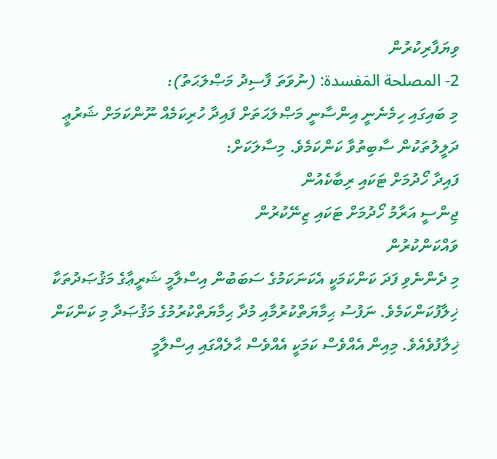ވިޔަފާރިކުރުން
2- المصلحة المَفسدة: (ނުވަތަ ފާސިދު މަޞްލަޙަތު):
މި ބައިގައި ހިމެނެނީ އިންސާނީ މަޞްލަޙަތަށް ފައިދާ ހުރިކަމެއް ނޫންކަމަށް ޝަރުޢީ ދަލީލުތަކުން ސާބިތުވާ ކަންކަމެވެ. މިސާލަކަށް:
ފައިދާ ހޯދުމަށް ޓަކައި ރިބާކެއުން
ޖިންސީ އަރާމު ހޯދުމަށް ޓަކައި ޒިނޭކުރުން
ވައްކަންކުރުން
މި ދެންނެވި ފަދަ ކަންކަމަކީ އެކަނަކަމުގެ ސަބަބުން އިސްލާމީ ޝަރީޢާގެ މަޤުޞަދުތަކާ ޚިލާފުކަންކަމެވެ. ނަފުސު ޙިމާޔަތްކުރުމާއި މުދާ ޙިމާޔަތްކުރުމުގެ މަޤުޞަދާ މި ކަންކަން ޚިލާފުވެއެވެ. މިއިން އެއްވެސް ކަމަކީ އެއްވެސް ޙާލެއްގައި އިސްލާމީ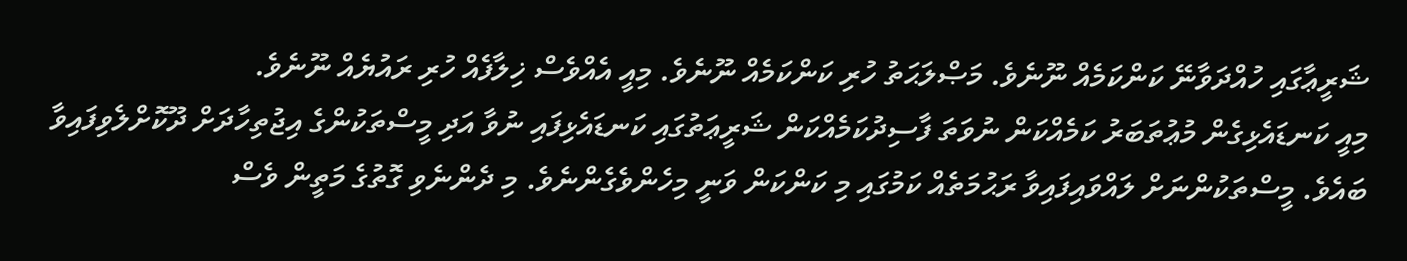ޝަރީޢާގައި ހުއްދަވާނޭ ކަންކަމެއް ނޫނެވެ. މަޞްލަޙަތު ހުރި ކަންކަމެއް ނޫނެވެ. މިއީ އެއްވެސް ޚިލާފެއް ހުރި ރައުޔެއް ނޫނެވެ.
މިއީ ކަނޑައެޅިގެން މުޢުތަބަރު ކަމެއްކަން ނުވަތަ ފާސިދުކަމެއްކަން ޝަރީޢަތުގައި ކަނޑައެޅިފައި ނުވާ އަދި މީސްތަކުންގެ އިޖުތިހާދަށް ދޫކޮށްލެވިފައިވާ ބައެވެ. މީސްތަކުންނަށް ލައްވައިފައިވާ ރަޙުމަތެއް ކަމުގައި މި ކަންކަން ވަނީ މިހެންވެގެންނެވެ. މި ދެންނެވި ގޮތުގެ މަތީން ވެސް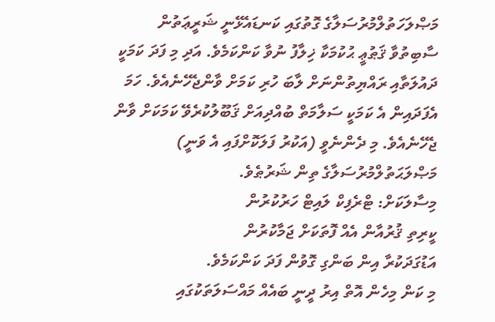މަޞްލަހަތުލްމުރުސަލާގެ ގޮތުގައި ކަނޑައެޅޭނީ ޝަރީޢަތުން ސާބިތުވާ ޤަޠުޢީ ޙުކުމަކާ ޚިލާފު ނުވާ ކަންކަމެވެ. އަދި މި ފަދަ ކަމަކީ ދައުލަތާއި ރައްޔިތުންނަށް ލާބަ ހުރި ކަމަށް ވާންޖެހޭނެއެވެ. ހަމަ އެފަދައިން އެ ކަމަކީ ސަލާމަތް ބުއްދިއަށް ޤަބޫލުކުރެވޭ ކަމަކަށް ވާން ޖެހޭނެއެވެ. މި ދެންނެވީ (އަކުރު ފަލަކޮށްފައި އެ ވަނީ) މަޞްލަޙަތުލްމުރުސަލާގެ ތިން ޝަރުޠެވެ.
މިސާލަކަށް: ޓްރެފިކް ލައިޓް ހަރުކުރުން
ކީރިތި ޤުރުއާން އެއް ފޮތަކަށް ޖަމާކުރުން
އަޑުގަދަކުރާ އިން ބަންގި ގޮވުން ފަދަ ކަންކަމެވެ.
މި ކަން މިހެން އޮތް އިރު ދީނީ ބައެއް މައްސަލަތަކުގައި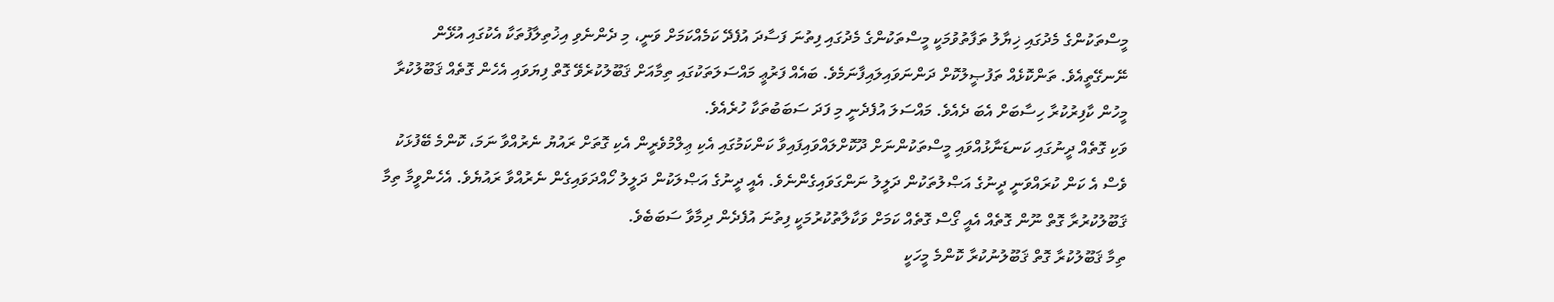މީސްތަކުންގެ މެދުގައި ޚިޔާލު ތަފާތުވުމަކީ މީސްތަކުންގެ މެދުގައި ފިތުނަ ފަސާދަ އުފެދޭ ކަމެއްކަމަށް ވަނީ، މި ދެންނެވި އިޚުތިލާފުތަކާ އެކުގައި އުޅޭން ނޭނގޭތީއެވެ. ތަންކޮޅެއް ތަފުޞީލުކޮށް ދަންނަވައިލައިފާނަމެވެ. ބައެއް ފަރުޢީ މައްސަލަތަކުގައި ތިމާއަށް ޤަބޫލުކުރެވޭ ގޮތް ފިޔަވައި އެހެން ގޮތެއް ޤަބޫލުކުރާ މީހުން ކާފިރުކުރާ ހިސާބަށް އެބަ ދެއެވެ. މައްސަލަ އުފެދެނީ މި ފަދަ ސަބަބުތަކާ ހުރެއެވެ.
ވަކި ގޮތެއް ދީނުގައި ކަނޑަނާޅުއްވައި މީސްތަކުންނަށް ދޫކޮށްލައްވައިފައިވާ ކަންކަމުގައި އެކި ޢިލްމުވެރީން އެކި ގޮތަށް ރައުޔު ނެރުއްވާ ނަމަ، ކޮންމެ ބޭފުޅަކު ވެސް އެ ކަން ކުރައްވަނީ ދީނުގެ އަޞްލުތަކުން ދަލީލު ނަންގަވައިގެންނެވެ. އެއީ ދީނުގެ އަޞްލަކުން ދަލީލު ހޯއްދަވައިގެން ނެރުއްވާ ރައުޔެވެ. އެހެންވީމާ ތިމާ ޤަބޫލުކުރުރާ ގޮތް ނޫން ގޮތެއް އެއީ ގޯސް ގޮތެއް ކަމަށް ވަކާލާތުކުރުމަކީ ފިތުނަ އުފެދެން ދިމާވާ ސަބަބެވެ.
ތިމާ ޤަބޫލުކުރާ ގޮތް ޤަބޫލުނުކުރާ ކޮންމެ މީހަކީ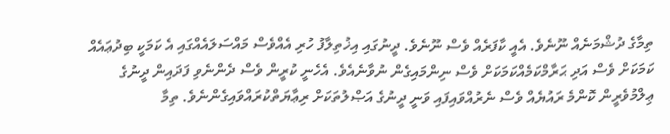ތިމާގެ ދުޝްމަނެއް ނޫނެވެ. އެއީ ކާފަރެއް ވެސް ނޫނެވެ. ދީނުގައި އިޚުތިލާފު ހުރި އެއްވެސް މައްސަލައެއްގައި އެ ކަމަކީ ބިދުޢައެއް ކަމަކަށް ވެސް އަދި ޙަރާމްކަމެއްކަމަކަށް ވެސް ނިންމައިގެން ނުވާނެއެވެ. އެހެނީ ކުރީން ވެސް ދެންނެވި ފަދައިން ދީނުގެ ޢިލްމުވެރީން ކޮންމެ ރައުޔެއް ވެސް ނެރުއްވައިފައި ވަނީ ދީނުގެ އަޞްލުތަކަށް ރިޢާޔަތްކުރައްވައިގެންނެވެ. ތިމާ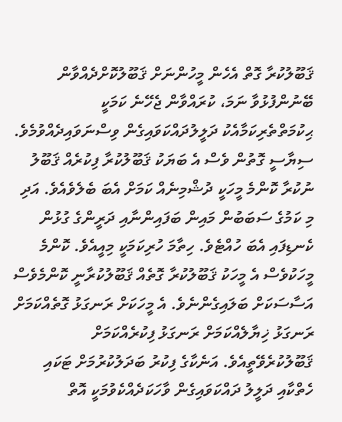ޤަބޫލުކުރާ ގޮތް އެހެން މީހުންނަށް ޤަބޫލުކޮށްދެއްވާން ބޭނުންފުޅުވާ ނަމަ، ކުރައްވާން ޖެހޭނެ ކަމަކީ ޙިކުމަތްތެރިކަމާއެކު ދަލީލުދައްކަވައިގެން ވިސްނަވައިދެއްވުމެވެ.
ސިޔާސީ ގޮތުން ވެސް އެ ބަޔަކު ޤަބޫލުކުރާ ފިކުރެއް ޤަބޫލު ނުކުރާ ކޮންމެ މީހަކީ ދުޝްމިނެއް ކަމަށް އެބަ ބެލެވެއެވެ. އަދި މި ކަމުގެ ސަބަބުން މައިން ބަފައިންނާއި ދަރީންގެ ގުޅުން ކެނޑިފައި އެބަ ހުއްޓެވެ. ހިތާމަ ހުރިކަމަކީ މިއީއެވެ. ކޮންމެ މީހަކުވެސް އެ މީހަކު ޤަބޫލުކުރާ ގޮތެއް ޤަބޫލުކުރާނީ ކޮންމެވެސް އަސާސަކަށް ބަލައިގެންނެވެ. އެ މީހަކަށް ރަނގަޅު ގޮތެއްކަމަށް ރަނގަޅު ޚިޔާލެއްކަމަށް ރަނގަޅު ފިކުރެއްކަމަށް ޤަބޫލުކުރެވޭތީއެވެ. އަނެކާގެ ފިކުރު ބަދަލުކުރުމަށް ޓަކައި ހެތްކާއި ދަލީލު ދައްކަވައިގެން ވާހަކަދެއްކެވުމަކީ އޮތް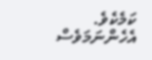ކަމެކެވެ. އެހެންނަމަވެސް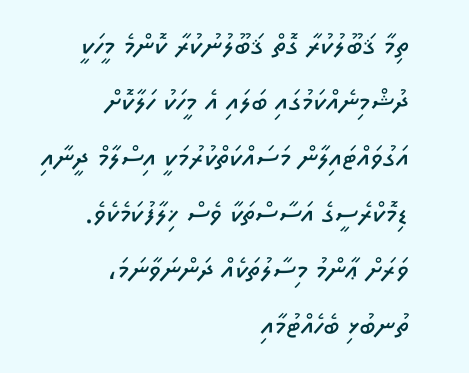ތިމާ ޤަބޫލުކުރާ ގޮތް ޤަބޫލުނުކުރާ ކޮންމެ މީހަކީ ދުޝްމިނެއްކަމުގައި ބަލައި އެ މީހަކު ހަލާކޮށް އަގުވައްޓައިލާން މަސައްކަތްކުރުމަކީ އިސްލާމް ދީނާއި ޑިމޮކްރެސީގެ އަސާސްތަކާ ވެސް ޚިލާފުކަމެކެވެ.
ވަރަށް ޢާންމު މިސާލުތަކެއް ދަންނަވާނަމަ، ތުނބުޅި ބެހެއްޓުމާއި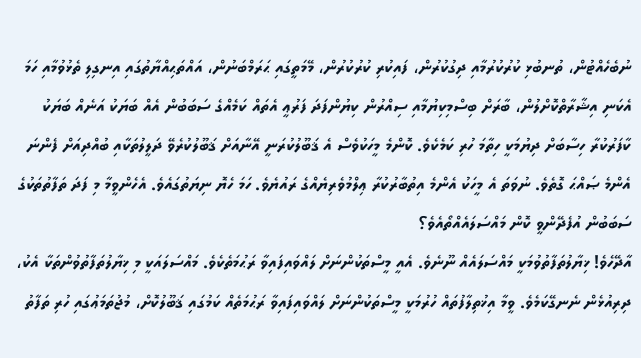ނުބެހެއްޓުން، ތުނބުޅި ކުރުކުރުމާއި ދިގުކުރުން، ފައިކުރި ކުރުކުރުން، މޭމަތީގައި ޙަރަމްބަނުން، އައްތަޙިއްޔާތުގައި އިނގިލި ތެޅުވުމާއި ހަމަ އެކަނި އިޝާރާތްކޮށްލުން، ބާރަށް ބިސްމިކިޔުމާއި ސިއްރުން ކިޔުންފަދަ ފަރުޢީ އެތައް ކަމެއްގެ ސަބަބުން އެއް ބަޔަކު އަނެއް ބަޔަކު ކާފަރުކުރާ ހިސާބަށް ދިޔުމަކީ ހިތާމަ ހުރި ކަމެކެވެ. ކޮންމެ މީހަކުވެސް އެ ޤަބޫލުކުރަނީ އޭނާއަށް ޤަބޫލުކުރެވޭ ދަލީލުތަކާއި ބުއްދިއަށް ފެންނަ އެންމެ ޞައްޙަ ގޮތެވެ. ނުވަތަ އެ މީހަކު އެންމެ އިތުބާރުކުރާ ޢިލްމުވެރިޔެއްގެ ރައުޔެވެ. ހަމަ ހެޔޮ ނިޔަތުގައެވެ. އެހެންވީމާ މި ފަދަ ތަފާތުތަކުގެ ސަބަބުން އުފެދޭންވީ ކޮން މައްސަލައެއްތޯއެވެ؟
އާދޭހެވެ! ޚިޔާލުތަފާތުވުމަކީ މައްސަލައެއް ނޫނެވެ. އެއީ މީސްތަކުންނަށް ލައްވައިފައިވާ ރަޙުމަތެކެވެ. މައްސަލައަކީ މި ޚިޔާލުތަފާތުވުންތަކާ އެކު، ދިރިއުޅެން ނެނގޭކަމެވެ. ވީމާ އިޚުތިލާފުތައް ހުރުމަކީ މީސްތަކުންނަށް ލައްވައިފައިވާ ރަޙުމަތެއް ކަމުގައި ޤަބޫލުކޮށް، މުޖުތަމަޢުގައި ހުރި ތަފާތު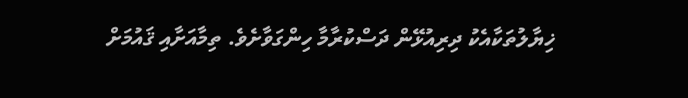ޚިޔާލުތަކާއެކު ދިރިއުޅޭން ދަސްކުރާމާ ހިންގަވާށެވެ. ތިމާއަށާއި ޤައުމަށް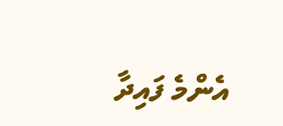އެންމެ ފައިދާ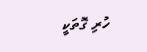ހުރި ގޮތަކީ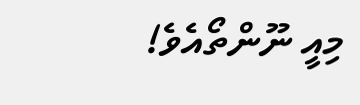މިއީ ނޫންތޯއެވެ!